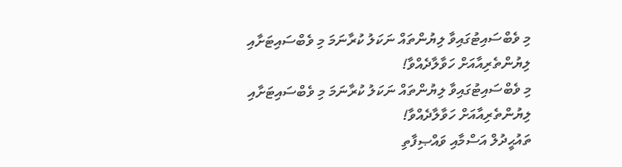މި ވެބްސައިޓުގައިވާ ލިޔުންތައް ނަކަލު ކުރާނަމަ މި ވެބްސައިޓަށާއި ލިޔުންތެރިއާއަށް ހަވާލާދެއްވާ!
މި ވެބްސައިޓުގައިވާ ލިޔުންތައް ނަކަލު ކުރާނަމަ މި ވެބްސައިޓަށާއި ލިޔުންތެރިއާއަށް ހަވާލާދެއްވާ!
ތައުޙީދުލް އަސްމާއި ވައްޞިފާތި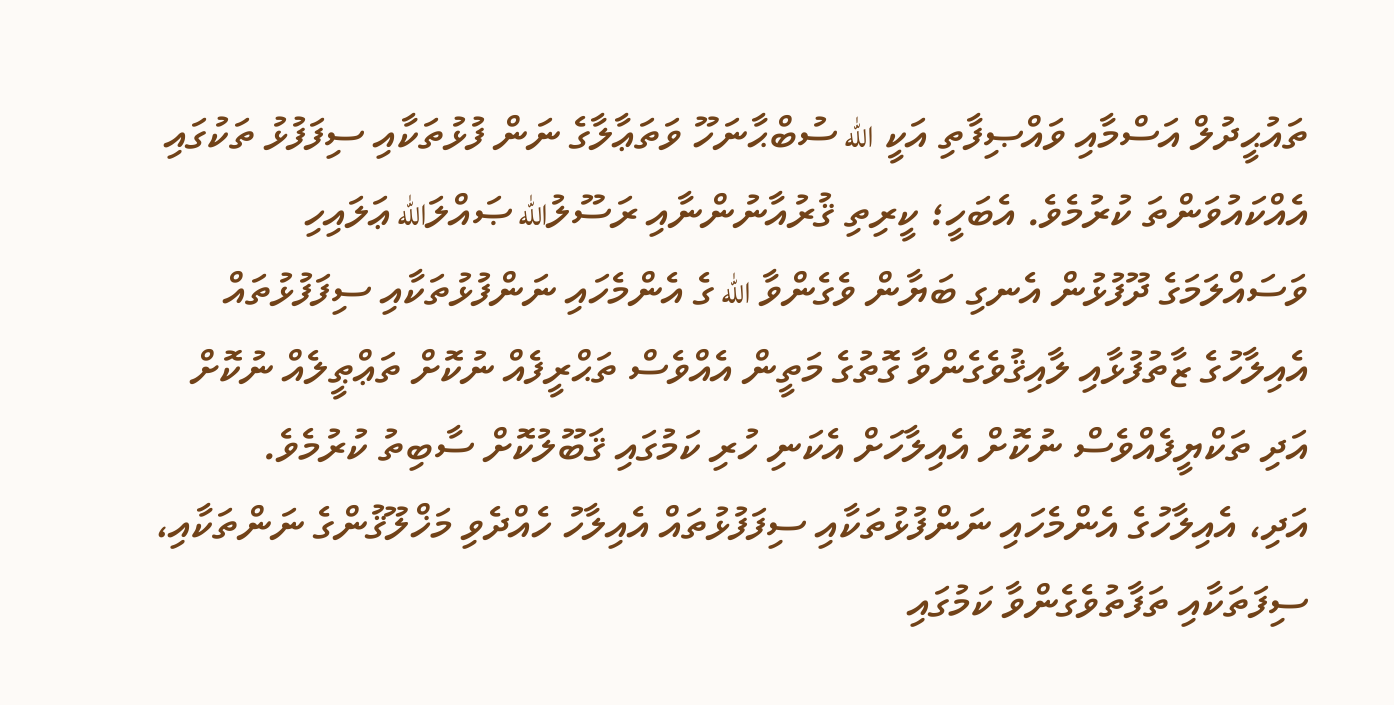ތައުޙީދުލް އަސްމާއި ވައްޞިފާތި އަކީ الله ސުބްޙާނަހޫ ވަތަޢާލާގެ ނަން ފުޅުތަކާއި ސިފަފުޅު ތަކުގައި އެއްކައުވަންތަ ކުރުމެވެ. އެބަހީ؛ ކީރިތި ޤުރުއާނުންނާއި ރަސޫލުالله ޞައްލަالله ޢަލައިހި ވަސައްލަމަގެ ދޫފުޅުން އެނގި ބަޔާން ވެގެންވާ الله ގެ އެންމެހައި ނަންފުޅުތަކާއި ސިފަފުޅުތައް އެއިލާހުގެ ޒާތުފުޅާއި ލާއިޤުވެގެންވާ ގޮތުގެ މަތީން އެއްވެސް ތަޙްރީފެއް ނުކޮށް ތަޢްޠީލެއް ނުކޮށް އަދި ތަކްޔީފެއްވެސް ނުކޮށް އެއިލާހަށް އެކަނި ހުރި ކަމުގައި ޤަބޫލުކޮށް ސާބިތު ކުރުމެވެ.
އަދި، އެއިލާހުގެ އެންމެހައި ނަންފުޅުތަކާއި ސިފަފުޅުތައް އެއިލާހު ހެއްދެވި މަޚްލޫޤުންގެ ނަންތަކާއި، ސިފަތަކާއި ތަފާތުވެގެންވާ ކަމުގައި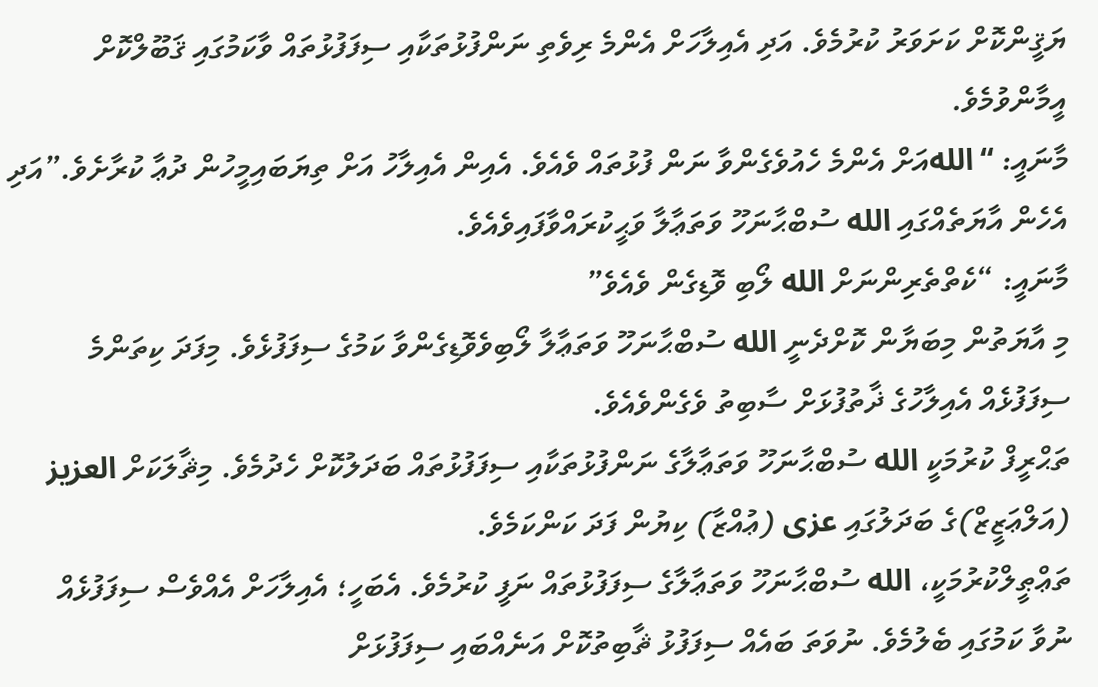ޔަޤީންކޮށް ކަށަވަރު ކުރުމެވެ. އަދި އެއިލާހަށް އެންމެ ރިވެތި ނަންފުޅުތަކާއި ސިފަފުޅުތައް ވާކަމުގައި ޤަބޫލްކޮށް އީމާންވުމެވެ.
މާނައީ: “اللهއަށް އެންމެ ހެއުވެގެންވާ ނަން ފުޅުތައް ވެއެވެ. އެއިން އެއިލާހު އަށް ތިޔަބައިމީހުން ދުޢާ ކުރާށެވެ.”އަދި އެހެން އާޔަތެއްގައި الله ސުބްޙާނަހޫ ވަތަޢާލާ ވަޙީކުރައްވާފައިވެއެވެ.
މާނައީ: “ކެތްތެރިންނަށް الله ލޯބި ވޮޑިގެން ވެއެވެ”
މި އާޔަތުން މިބަޔާން ކޮށްދެނީ الله ސުބްޙާނަހޫ ވަތަޢާލާ ލޯބިވެވޮޑިގެންވާ ކަމުގެ ސިފަފުޅެވެ. މިފަދަ ކިތަންމެ ސިފަފުޅެއް އެއިލާހުގެ ޛާތުފުޅަށް ސާބިތު ވެގެންވެއެވެ.
ތަޙްރީފް ކުރުމަކީ الله ސުބްޙާނަހޫ ވަތަޢާލާގެ ނަންފުޅުތަކާއި ސިފަފުޅުތައް ބަދަލުކޮށް ހެދުމެވެ. މިޘާލަކަށް العزيز (އަލްޢަޒީޒް)ގެ ބަދަލުގައި عزى (ޢުއްޒާ) ކިޔުން ފަދަ ކަންކަމެވެ.
ތަޢްޠީލްކުރުމަކީ، الله ސުބްޙާނަހޫ ވަތަޢާލާގެ ސިފަފުޅުތައް ނަފީ ކުރުމެވެ. އެބަހީ؛ އެއިލާހަށް އެއްވެސް ސިފަފުޅެއް ނުވާ ކަމުގައި ބެލުމެވެ. ނުވަތަ ބައެއް ސިފަފުޅު ޘާބިތުކޮށް އަނެއްބައި ސިފަފުޅަށް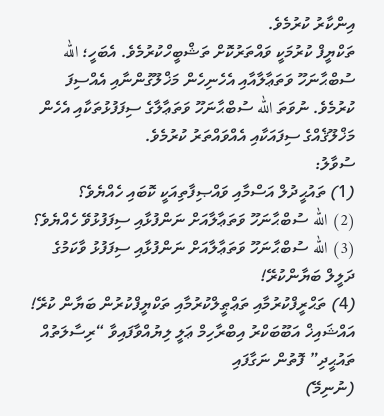އިންކާރު ކުރުމެވެ.
ތަކްޔީފް ކުރުމަކީ ވައްތަރުކޮށް ތަޝްބީހްކުރުމެވެ. އެބަހީ؛ الله ސުބްޙާނަހޫ ވަތަޢާލާއާއި އެހެނިހެން މަޚްލޫގުންނާއި އެއްސިފަ ކުރުމެވެ. ނުވަތަ الله ސުބްޙާނަހޫ ވަތަޢާލާގެ ސިފަފުޅުތަކާއި އެހެން މަޚްލޫޤެއްގެ ސިފައަކާއި އެއްވައްތަރު ކުރުމެވެ.
ސުވާލު:
(1) ތައުޙީދުލް އަސްމާއި ވައްޞިފާތިއަކީ ކޮބައި ހެއްޔެވެ؟
(2) الله ސުބްޙާނަހޫ ވަތަޢާލާއަށް ނަންފުޅާއި ސިފަފުޅުވޭ ހެއްޔެވެ؟
(3) الله ސުބްޙާނަހޫ ވަތަޢާލާއަށް ނަންފުޅާއި ސިފަފުޅު ވާކަމުގެ ދަލީލް ބަޔާންކުރޭ!
(4) ތަޙްރީފްކުރުމާއި ތަޢްޠީލްކުރުމާއި ތަކްޔީފްކުރުން ބަޔާން ކުރޭ!
އައްޝައިޚް އަބޫބަކްރު އިބްރާހިމް ޢަލީ ލިޔުއްވާފައިވާ “ރިސާލަތުއް ތައުޙީދި” ފޮތުން ނަގާފައި
(ނުނިމޭ)